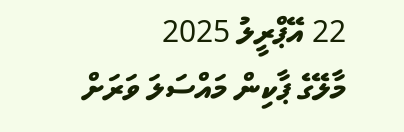22 އޭޕްރީލު 2025
މާލޭގެ ޕާކިން މައްސަލަ ވަރަށް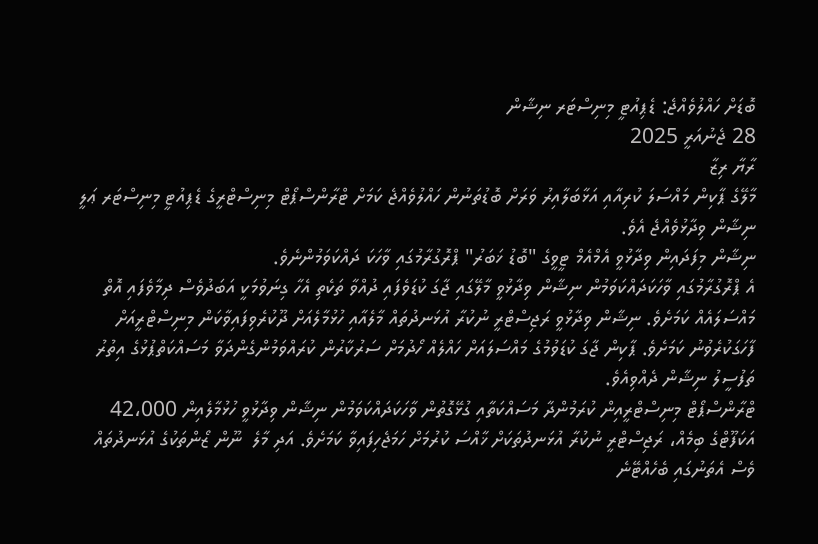ބޮޑަށް ހައްލުވެއްޖެ: ޑެޕިއުޓީ މިނިސްޓަރ ނިޝާން
28 ޖެނުއަރީ 2025
ރާޔާ ރިޒާ
މާލޭގެ ޕާކިން މައްސަލަ ކުރިއާއި އަޅާބަލާއިރު ވަރަށް ބޮޑުތަނުން ހައްލުވެއްޖެ ކަމަށް ޓްރާންސްޕޯޓް މިނިސްޓްރީގެ ޑެޕިއުޓީ މިނިސްޓަރ ޢަލީ ނިޝާން ވިދާޅުވެއްޖެ އެވެ.
ނިޝާން މިފަދައިން ވިދާޅުވީ އެމްއެމް ޓީވީގެ "ބޮޑު ޚަބަރު" ޕްރޮގުރާމުގައި ވާހަކަ ދައްކަވަމުންނެވެ.
އެ ޕްރޮގުރާމުގައި ވާހަކަދައްކަވަމުން ނިޝާން ވިދާޅުވީ މާލޭގައި ޖާގަ ކުޑަވެފައި ދުއްވާ ތަކެތި އެހާ ގިނަވުމަކީ އަބަދުވެސް ދިމާވެފައި އޮތް މައްސަލައެއް ކަމަށެވެ. ނިޝާން ވިދާޅުވީ ރަޖިސްޓްރީ ނުކުރާ އުޅަނދުތައް މާލެއާއި ހުޅުމާލެއަށް ދޫކުރެވިފައިވާކަން މިނިސްޓްރީއަށް ފާހަގަކުރެވުނު ކަމަށެވެ. ޕާކިން ޖާގަ ކުޑަވުމުގެ މައްސަލައަށް ހައްލެއް ހޯދުމަށް ސަރުކާރުން ކުރައްވަމުންގެންދަވާ މަސައްކަތްޕުޅުގެ އިތުރު ތަފުސީލު ނިޝާން ދެއްވިއެވެ.
ޓްރާންސްޕޯޓް މިނިސްޓްރީއިން ކުރަމުންދާ މަސައްކަތާއި ގުޅޭގޮތުން ވާހަކަދައްކަވަމުން ނިޝާން ވިދާޅުވީ ހުޅުމާލެއިން 42،000 އަކަފޫޓްގެ ބިމެއް، ރަޖިސްޓްރީ ނުކުރާ އުޅަނދުތަކަށް ޚާއްސަ ކުރުމަށް ހަމަޖެހިފައިވާ ކަމަށެވެ. އަދި މާލެ  ނޫން ޒޯންތަކުގެ އުޅަނދުތައް ވެސް އެތަނުގައި ބެހެއްޓޭނެ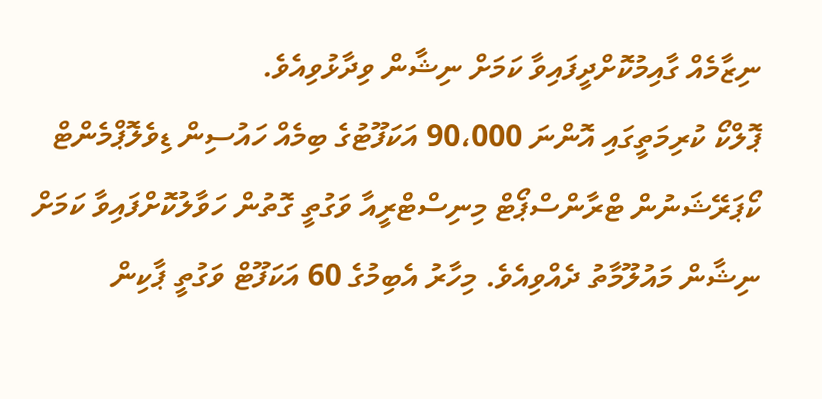ނިޒާމެއް ގާއިމުކޮށްދީފައިވާ ކަމަށް ނިޝާން ވިދާޅުވިއެވެ.
ޕޮލްކޯ ކުރިމަތީގައި އޮންނަ 90،000 އަކަފޫޓުގެ ބިމެއް ހައުސިން ޑިވެލޮޕްމެންޓް ކޯޕަރޭޝަނުން ޓްރާންސްޕޯޓް މިނިސްޓްރީއާ ވަގުތީ ގޮތުން ހަވާލުކޮށްފައިވާ ކަމަށް ނިޝާން މައުލޫމާތު ދެއްވިއެވެ. މިހާރު އެބިމުގެ 60 އަކަފޫޓް ވަގުތީ ޕާކިން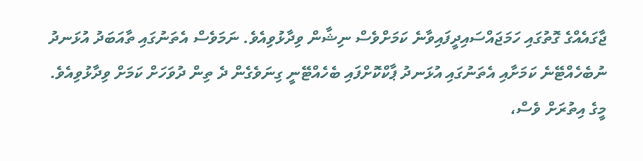ޖާގައެއްގެ ގޮތުގައި ހަމަޖައްސައިދީފައިވާނެ ކަމަށްވެސް ނިޝާން ވިދާޅުވިއެވެ. ނަމަވެސް އެތަނުގައި ތާއަބަދު އުޅަނދު ނުބެހެއްޓޭނެ ކަމަށާއި އެތަނުގައި އުޅަނދު ޕާކްކޮށްފައި ބެހެއްޓޭނީ ގިނަވެގެން ދެ ތިން ދުވަހަށް ކަމަށް ވިދާޅުވިއެވެ.
މީގެ އިތުރަށް ވެސް،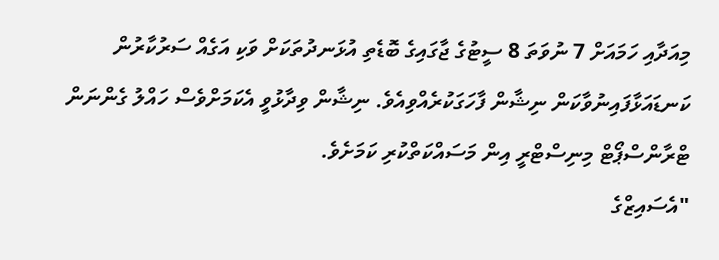މިއަދާއި ހަމައަށް 7 ނުވަތަ 8 ސީޓުގެ ޖާގައިގެ ބޮޑެތި އުޅަނދުތަކަށް ވަކި އަގެއް ސަރުކާރުން ކަނޑައަޅާފައިނުވާކަން ނިޝާން ފާހަގަކުރެއްވިއެވެ. ނިޝާން ވިދާޅުވީ އެކަމަށްވެސް ހައްލު ގެންނަން ޓްރާންސްޕޯޓް މިނިސްޓްރީ އިން މަސައްކަތްކުރި ކަމަށެވެ.
"އެސައިޒްގެ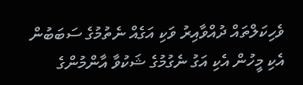ވެހިކަލްތައް ދުއްވާއިރު ވަކި އަގެއް ނެތުމުގެ ސަބަބުން އެކި މީހުން އެކި އަގު ނެގުމުގެ ޝަކުވާ އާންމުންގެ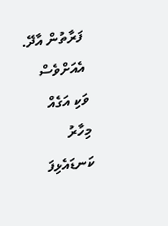ފަރާތުން އާދޭ. އެއަށްވެސް ވަކި އަގެއް މިހާރު ކަނޑައެޅިފަ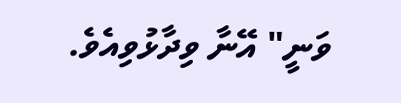ވަނީ" އޭނާ ވިދާޅުވިއެވެ.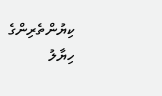ކިޔުންތެރިންގެ ހިޔާލު